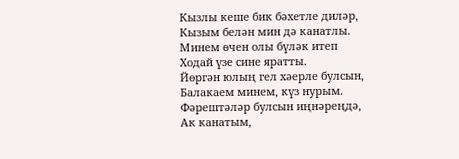Кызлы кеше бик бәхетле диләр,
Кызым белән мин дә канатлы.
Минем өчен олы бүләк итеп
Ходай үзе сине яратты.
Йөргән юлың гел хәерле булсын,
Балакаем минем, күз нурым.
Фәрештәләр булсын иңнәреңдә,
Ак канатым,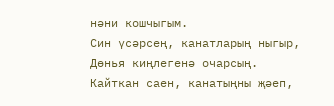нәни кошчыгым.
Син үсәрсең, канатларың ныгыр,
Дөнья киңлегенә очарсың.
Кайткан саен, канатыңны җәеп,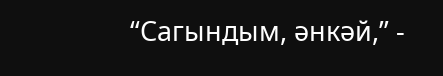“Сагындым, әнкәй,” -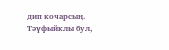дип кочарсың.
Тәүфыйклы бул,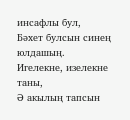инсафлы бул,
Бәхет булсын синең юлдашың.
Игелекне, изелекне таны,
Ә акылың тапсын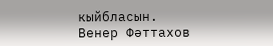кыйбласын.
Венер Фәттахов